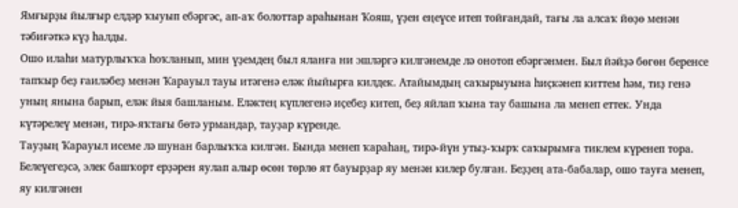Ямғырҙы йылғыр елдәр ҡыуып ебәргәс, ап-аҡ болоттар араһынан Ҡояш, үҙен еңеүсе итеп тойғандай, тағы ла алсаҡ йөҙө менән тәбиғәткә күҙ һалды.
Ошо илаһи матурлыҡҡа һоҡланып, мин үҙемдең был яланға ни эшләргә килгәнемде лә онотоп ебәргәнмен. Был йәйҙә бөгөн беренсе тапҡыр беҙ ғаиләбеҙ менән Ҡарауыл тауы итәгенә еләк йыйырға килдек. Атайымдың саҡырыуына һиҫкәнеп киттем һәм, тиҙ генә уның янына барып, еләк йыя башланым. Еләктең күплегенә иҫебеҙ китеп, беҙ яйлап ҡына тау башына ла менеп еттек. Унда күтәрелеү менән, тирә-яҡтағы бөтә урмандар, тауҙар күренде.
Тауҙың Ҡарауыл исеме лә шунан барлыҡҡа килгән. Бында менеп ҡараһаң, тирә-йүн утыҙ-ҡырҡ саҡырымға тиклем күренеп тора. Белеүегеҙсә, элек башҡорт ерҙәрен яулап алыр өсөн төрлө ят бауырҙар яу менән килер булған. Беҙҙең ата-бабалар, ошо тауға менеп, яу килгәнен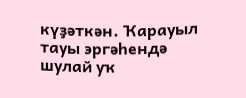күҙәткән. Ҡарауыл тауы эргәһендә шулай уҡ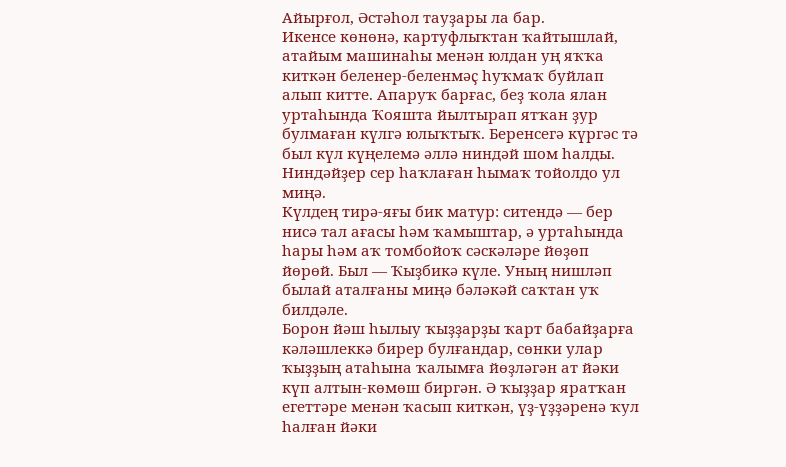Айырғол, Әстәһол тауҙары ла бар.
Икенсе көнөнә, картуфлыҡтан ҡайтышлай, атайым машинаһы менән юлдан уң яҡҡа киткән беленер-беленмәҫ һуҡмаҡ буйлап алып китте. Апаруҡ барғас, беҙ ҡола ялан уртаһында Ҡояшта йылтырап ятҡан ҙур булмаған күлгә юлыҡтыҡ. Беренсегә күргәс тә был күл күңелемә әллә ниндәй шом һалды. Ниндәйҙер сер һаҡлаған һымаҡ тойолдо ул миңә.
Күлдең тирә-яғы бик матур: ситендә — бер нисә тал ағасы һәм ҡамыштар, ә уртаһында һары һәм аҡ томбойоҡ сәскәләре йөҙөп йөрөй. Был — Ҡыҙбикә күле. Уның нишләп былай аталғаны миңә бәләкәй саҡтан уҡ билдәле.
Борон йәш һылыу ҡыҙҙарҙы ҡарт бабайҙарға кәләшлеккә бирер булғандар, сөнки улар ҡыҙҙың атаһына ҡалымға йөҙләгән ат йәки күп алтын-көмөш биргән. Ә ҡыҙҙар яратҡан егеттәре менән ҡасып киткән, үҙ-үҙҙәренә ҡул һалған йәки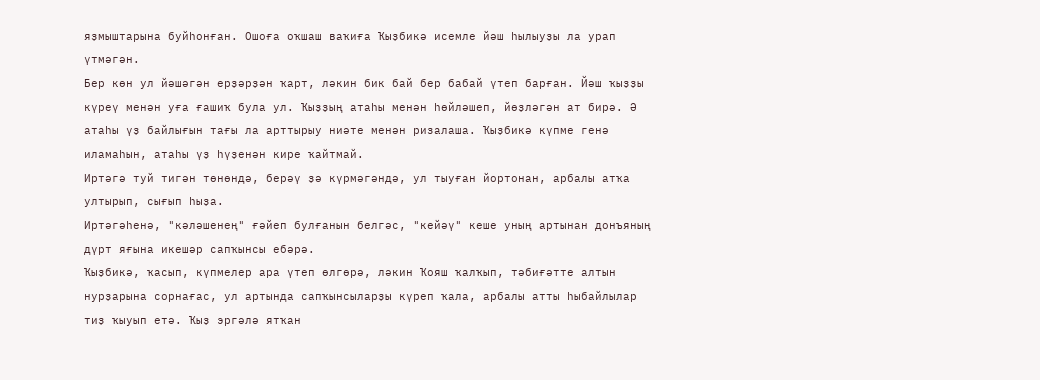яҙмыштарына буйһонған. Ошоға оҡшаш ваҡиға Ҡыҙбикә исемле йәш һылыуҙы ла урап үтмәгән.
Бер көн ул йәшәгән ерҙәрҙән ҡарт, ләкин бик бай бер бабай үтеп барған. Йәш ҡыҙҙы күреү менән уға ғашиҡ була ул. Ҡыҙҙың атаһы менән һөйләшеп, йөҙләгән ат бирә. Ә атаһы үҙ байлығын тағы ла арттырыу ниәте менән ризалаша. Ҡыҙбикә күпме генә иламаһын, атаһы үҙ һүҙенән кире ҡайтмай.
Иртәгә туй тигән төнөндә, берәү ҙә күрмәгәндә, ул тыуған йортонан, арбалы атҡа ултырып, сығып һыҙа.
Иртәгәһенә, "кәләшенең" ғәйеп булғанын белгәс, "кейәү" кеше уның артынан донъяның дүрт яғына икешәр сапҡынсы ебәрә.
Ҡыҙбикә, ҡасып, күпмелер ара үтеп өлгөрә, ләкин Ҡояш ҡалҡып, тәбиғәтте алтын нурҙарына сорнағас, ул артында сапҡынсыларҙы күреп ҡала, арбалы атты һыбайлылар тиҙ ҡыуып етә. Ҡыҙ эргәлә ятҡан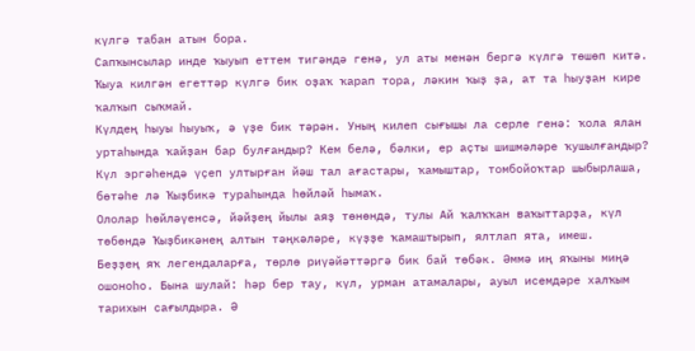күлгә табан атын бора.
Сапҡынсылар инде ҡыуып еттем тигәндә генә, ул аты менән бергә күлгә төшөп китә. Ҡыуа килгән егеттәр күлгә бик оҙаҡ ҡарап тора, ләкин ҡыҙ ҙа, ат та һыуҙан кире ҡалҡып сыҡмай.
Күлдең һыуы һыуыҡ, ә үҙе бик тәрән. Уның килеп сығышы ла серле генә: ҡола ялан уртаһында ҡайҙан бар булғандыр? Кем белә, бәлки, ер аҫты шишмәләре ҡушылғандыр?
Күл эргәһендә үҫеп ултырған йәш тал ағастары, ҡамыштар, томбойоҡтар шыбырлаша, бөтәһе лә Ҡыҙбикә тураһында һөйләй һымаҡ.
Ололар һөйләүенсә, йәйҙең йылы аяҙ төнөндә, тулы Ай ҡалҡҡан ваҡыттарҙа, күл төбөндә Ҡыҙбикәнең алтын тәңкәләре, күҙҙе ҡамаштырып, ялтлап ята, имеш.
Беҙҙең яҡ легендаларға, төрлө риүәйәттәргә бик бай төбәк. Әммә иң яҡыны миңә ошоноһо. Бына шулай: һәр бер тау, күл, урман атамалары, ауыл исемдәре халҡым тарихын сағылдыра. Ә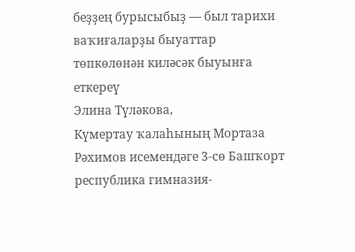беҙҙең бурысыбыҙ — был тарихи ваҡиғаларҙы быуаттар төпкөлөнән киләсәк быуынға еткереү
Элина Түләкова,
Күмертау ҡалаһының Мортаза Рәхимов исемендәге 3-сө Башҡорт республика гимназия-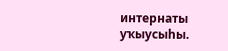интернаты уҡыусыһы.